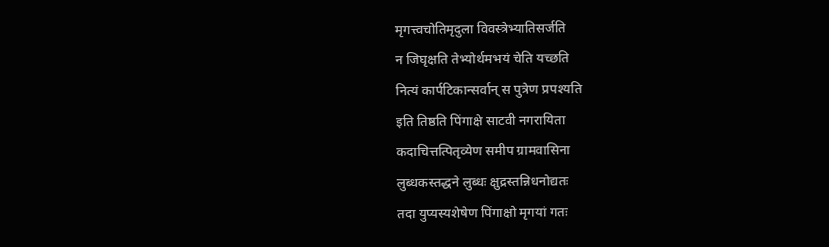मृगत्त्वचोतिमृदुला विवस्त्रेभ्यातिसर्जति
न जिघृक्षति तेभ्योर्थमभयं चेति यच्छति
नित्यं कार्पटिकान्सर्वान् स पुत्रेण प्रपश्यति
इति तिष्ठति पिंगाक्षे साटवी नगरायिता
कदाचित्तत्पितृव्येण समीप ग्रामवासिना
लुब्धकस्तद्धने लुब्धः क्षुद्रस्तन्निधनोद्यतः
तदा युप्यस्यशेषेण पिंगाक्षो मृगयां गतः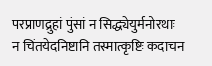परप्राणद्रुहां पुंसां न सिद्ध्येयुर्मनोरथाः
न चिंतयेदनिष्टानि तस्मात्कृष्टिः कदाचन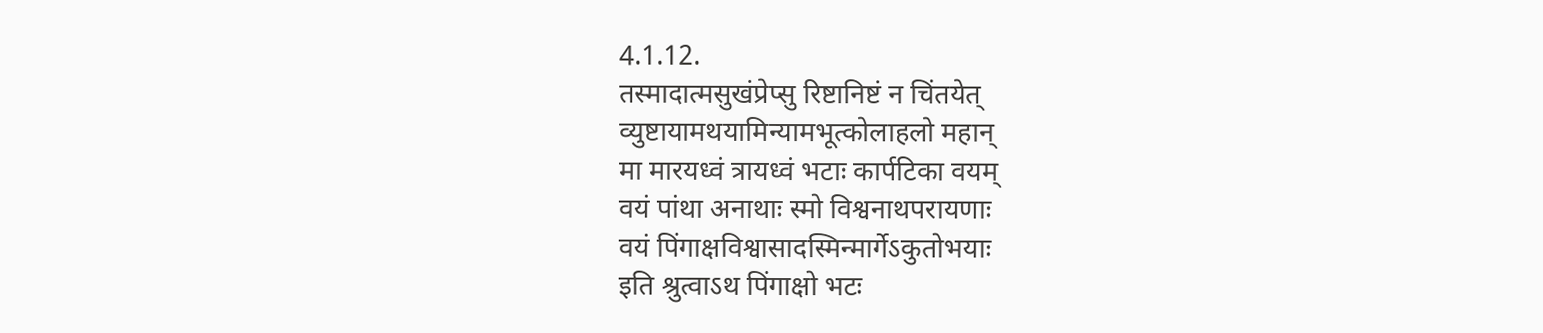4.1.12.
तस्मादात्मसुखंप्रेप्सु रिष्टानिष्टं न चिंतयेत्
व्युष्टायामथयामिन्यामभूत्कोलाहलो महान्
मा मारयध्वं त्रायध्वं भटाः कार्पटिका वयम्
वयं पांथा अनाथाः स्मो विश्वनाथपरायणाः
वयं पिंगाक्षविश्वासादस्मिन्मार्गेऽकुतोभयाः
इति श्रुत्वाऽथ पिंगाक्षो भटः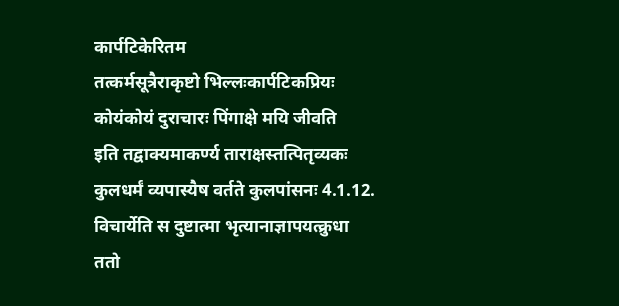कार्पटिकेरितम
तत्कर्मसूत्रैराकृष्टो भिल्लःकार्पटिकप्रियः
कोयंकोयं दुराचारः पिंगाक्षे मयि जीवति
इति तद्वाक्यमाकर्ण्य ताराक्षस्तत्पितृव्यकः
कुलधर्मं व्यपास्यैष वर्तते कुलपांसनः 4.1.12.
विचार्येति स दुष्टात्मा भृत्यानाज्ञापयत्क्रुधा
ततो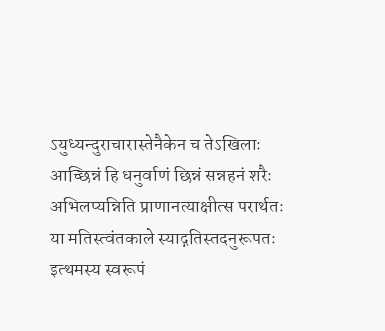ऽयुध्यन्दुराचारास्तेनैकेन च तेऽखिलाः
आच्छिन्नं हि धनुर्वाणं छिन्नं सन्नहनं शरैः
अभिलप्यन्निति प्राणानत्याक्षीत्स परार्थतः
या मतिस्त्वंतकाले स्याद्गतिस्तदनुरूपतः
इत्थमस्य स्वरूपं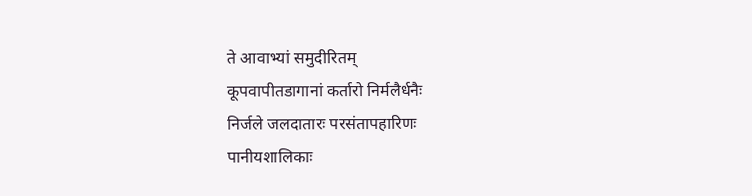ते आवाभ्यां समुदीरितम्
कूपवापीतडागानां कर्तारो निर्मलैर्धनैः
निर्जले जलदातारः परसंतापहारिणः
पानीयशालिकाः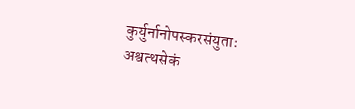कुर्युर्नानोपस्करसंयुताः
अश्वत्थसेकं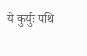ये कुर्युः पथि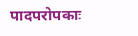पादपरोपकाः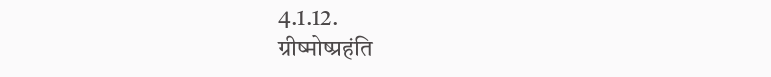4.1.12.
ग्रीष्मोष्प्रहंति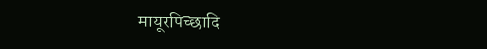मायूरपिच्छादि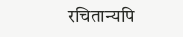रचितान्यपि